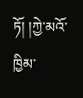ཏོ། །ཀྱེ་མའོ་ཁྱིམ་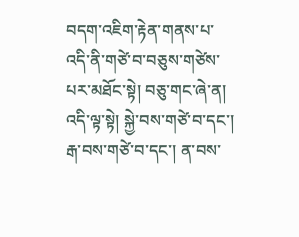བདག་འཇིག་རྟེན་གནས་པ་འདི་ནི་གཙེ་བ་བཅུས་གཙེས་པར་མཐོང་སྟེ། བཅུ་གང་ཞེ་ན། འདི་ལྟ་སྟེ། སྐྱེ་བས་གཙེ་བ་དང་། རྒ་བས་གཙེ་བ་དང་། ན་བས་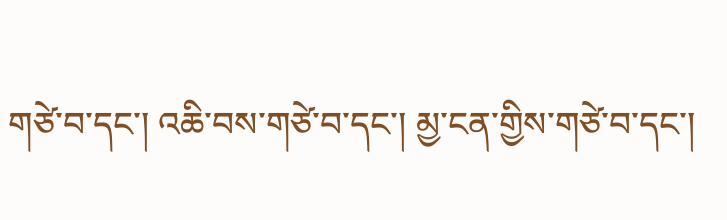གཙེ་བ་དང་། འཆི་བས་གཙེ་བ་དང་། མྱ་ངན་གྱིས་གཙེ་བ་དང་།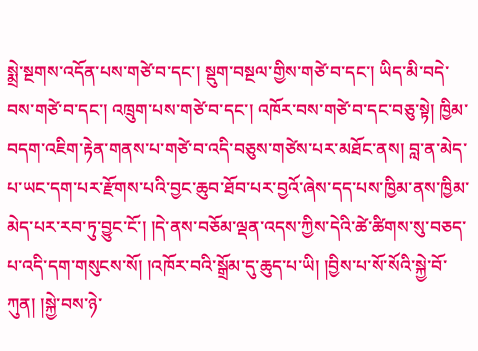སྨྲེ་སྔགས་འདོན་པས་གཙེ་བ་དང་། སྡུག་བསྔལ་གྱིས་གཙེ་བ་དང་། ཡིད་མི་བདེ་བས་གཙེ་བ་དང་། འཁྲུག་པས་གཙེ་བ་དང་། འཁོར་བས་གཙེ་བ་དང་བཅུ་སྟེ། ཁྱིམ་བདག་འཇིག་རྟེན་གནས་པ་གཙེ་བ་འདི་བཅུས་གཙེས་པར་མཐོང་ནས། བླ་ན་མེད་པ་ཡང་དག་པར་རྫོགས་པའི་བྱང་ཆུབ་ཐོབ་པར་བྱའོ་ཞེས་དད་པས་ཁྱིམ་ནས་ཁྱིམ་མེད་པར་རབ་ཏུ་བྱུང་ངོ་། །དེ་ནས་བཅོམ་ལྡན་འདས་ཀྱིས་དེའི་ཚེ་ཚིགས་སུ་བཅད་པ་འདི་དག་གསུངས་སོ། །འཁོར་བའི་སྒྲོམ་དུ་ཆུད་པ་ཡི། །བྱིས་པ་སོ་སོའི་སྐྱེ་བོ་ཀུན། །སྐྱེ་བས་ཉེ་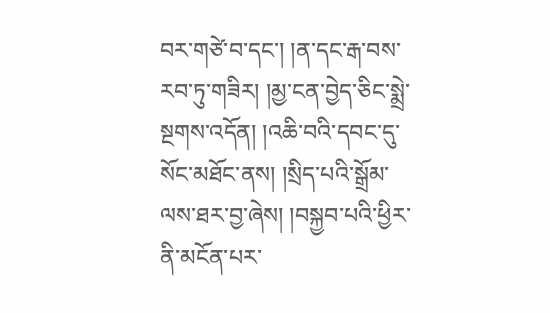བར་གཙེ་བ་དང་། །ན་དང་རྒ་བས་རབ་ཏུ་གཟིར། །མྱ་ངན་བྱེད་ཅིང་སྨྲེ་སྔགས་འདོན། །འཆི་བའི་དབང་དུ་སོང་མཐོང་ནས། །སྲིད་པའི་སྒྲོམ་ལས་ཐར་བྱ་ཞེས། །བསྐྱབ་པའི་ཕྱིར་ནི་མངོན་པར་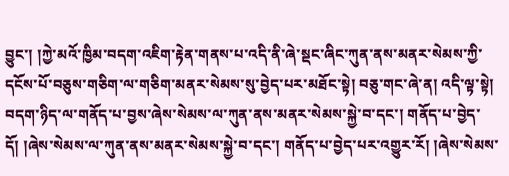བྱུང་། །ཀྱེ་མའོ་ཁྱིམ་བདག་འཇིག་རྟེན་གནས་པ་འདི་ནི་ཞེ་སྡང་ཞིང་ཀུན་ནས་མནར་སེམས་ཀྱི་དངོས་པོ་བཅུས་གཅིག་ལ་གཅིག་མནར་སེམས་སུ་བྱེད་པར་མཐོང་སྟེ། བཅུ་གང་ཞེ་ན། འདི་ལྟ་སྟེ། བདག་ཉིད་ལ་གནོད་པ་བྱས་ཞེས་སེམས་ལ་ཀུན་ནས་མནར་སེམས་སྐྱེ་བ་དང་། གནོད་པ་བྱེད་དོ། །ཞེས་སེམས་ལ་ཀུན་ནས་མནར་སེམས་སྐྱེ་བ་དང་། གནོད་པ་བྱེད་པར་འགྱུར་རོ། །ཞེས་སེམས་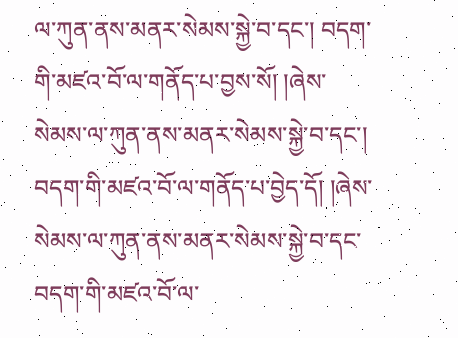ལ་ཀུན་ནས་མནར་སེམས་སྐྱེ་བ་དང་། བདག་གི་མཛའ་བོ་ལ་གནོད་པ་བྱས་སོ། །ཞེས་སེམས་ལ་ཀུན་ནས་མནར་སེམས་སྐྱེ་བ་དང་། བདག་གི་མཛའ་བོ་ལ་གནོད་པ་བྱེད་དོ། །ཞེས་སེམས་ལ་ཀུན་ནས་མནར་སེམས་སྐྱེ་བ་དང་བདག་གི་མཛའ་བོ་ལ་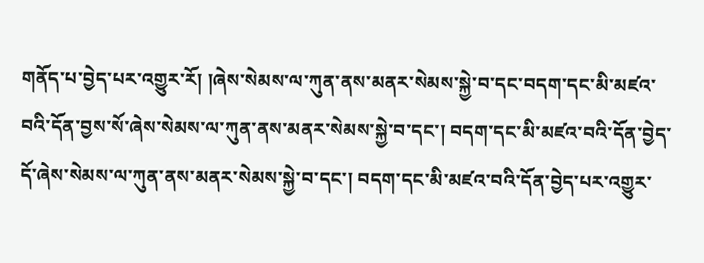གནོད་པ་བྱེད་པར་འགྱུར་རོ། །ཞེས་སེམས་ལ་ཀུན་ནས་མནར་སེམས་སྐྱེ་བ་དང་བདག་དང་མི་མཛའ་བའི་དོན་བྱས་སོ་ཞེས་སེམས་ལ་ཀུན་ནས་མནར་སེམས་སྐྱེ་བ་དང་། བདག་དང་མི་མཛའ་བའི་དོན་བྱེད་དོ་ཞེས་སེམས་ལ་ཀུན་ནས་མནར་སེམས་སྐྱེ་བ་དང་། བདག་དང་མི་མཛའ་བའི་དོན་བྱེད་པར་འགྱུར་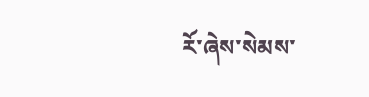རོ་ཞེས་སེམས་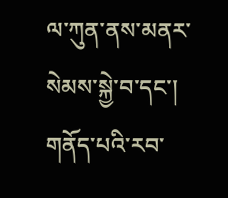ལ་ཀུན་ནས་མནར་སེམས་སྐྱེ་བ་དང་། གནོད་པའི་རབ་